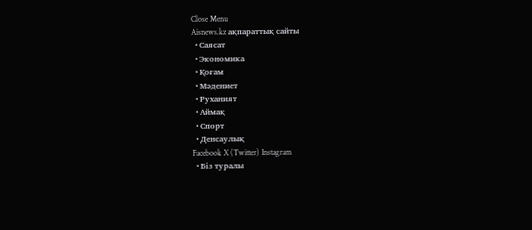Close Menu
Aisnews.kz ақпараттық сайты
  • Саясат
  • Экономика
  • Қоғам
  • Мәдениет
  • Руханият
  • Аймақ
  • Спорт
  • Денсаулық
Facebook X (Twitter) Instagram
  • Біз туралы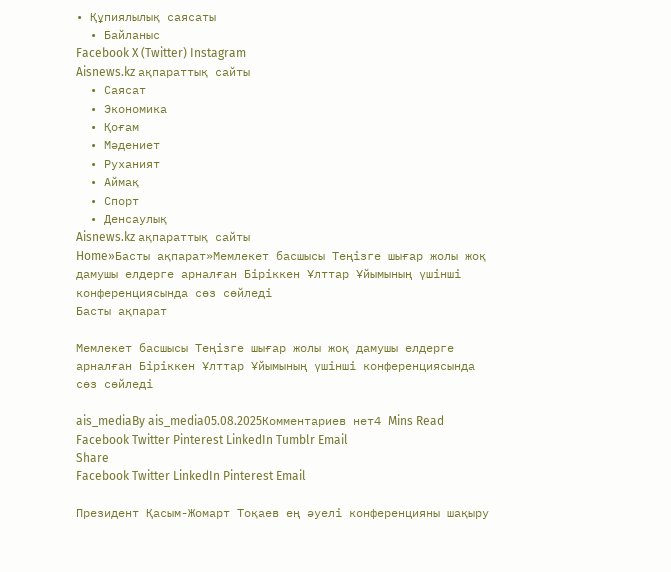• Құпиялылық саясаты
  • Байланыс
Facebook X (Twitter) Instagram
Aisnews.kz ақпараттық сайты
  • Саясат
  • Экономика
  • Қоғам
  • Мәдениет
  • Руханият
  • Аймақ
  • Спорт
  • Денсаулық
Aisnews.kz ақпараттық сайты
Home»Басты ақпарат»Мемлекет басшысы Теңізге шығар жолы жоқ дамушы елдерге арналған Біріккен Ұлттар Ұйымының үшінші конференциясында сөз сөйледі
Басты ақпарат

Мемлекет басшысы Теңізге шығар жолы жоқ дамушы елдерге арналған Біріккен Ұлттар Ұйымының үшінші конференциясында сөз сөйледі

ais_mediaBy ais_media05.08.2025Комментариев нет4 Mins Read
Facebook Twitter Pinterest LinkedIn Tumblr Email
Share
Facebook Twitter LinkedIn Pinterest Email

Президент Қасым-Жомарт Тоқаев ең әуелі конференцияны шақыру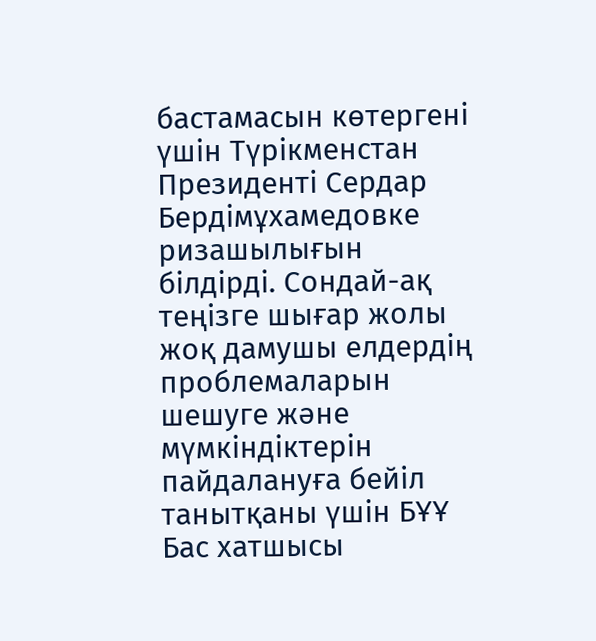бастамасын көтергені үшін Түрікменстан Президенті Сердар Бердімұхамедовке ризашылығын білдірді. Сондай-ақ теңізге шығар жолы жоқ дамушы елдердің проблемаларын шешуге және мүмкіндіктерін пайдалануға бейіл танытқаны үшін БҰҰ Бас хатшысы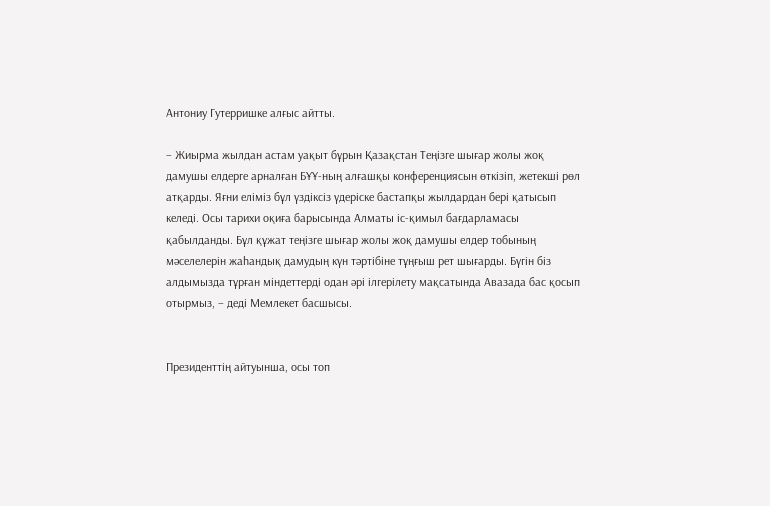Антониу Гутерришке алғыс айтты.

– Жиырма жылдан астам уақыт бұрын Қазақстан Теңізге шығар жолы жоқ дамушы елдерге арналған БҰҰ-ның алғашқы конференциясын өткізіп, жетекші рөл атқарды. Яғни еліміз бұл үздіксіз үдеріске бастапқы жылдардан бері қатысып келеді. Осы тарихи оқиға барысында Алматы іс-қимыл бағдарламасы қабылданды. Бұл құжат теңізге шығар жолы жоқ дамушы елдер тобының мәселелерін жаһандық дамудың күн тәртібіне тұңғыш рет шығарды. Бүгін біз алдымызда тұрған міндеттерді одан әрі ілгерілету мақсатында Авазада бас қосып отырмыз, – деді Мемлекет басшысы.


Президенттің айтуынша, осы топ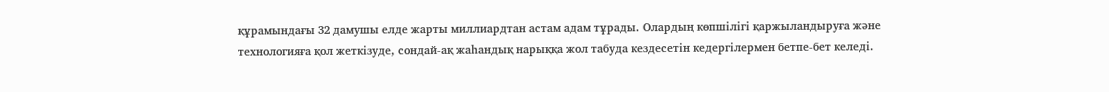құрамындағы 32 дамушы елде жарты миллиардтан астам адам тұрады. Олардың көпшілігі қаржыландыруға және технологияға қол жеткізуде, сондай-ақ жаһандық нарыққа жол табуда кездесетін кедергілермен бетпе-бет келеді.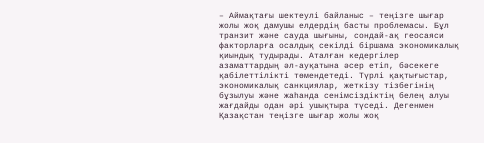– Аймақтағы шектеулі байланыс – теңізге шығар жолы жоқ дамушы елдердің басты проблемасы. Бұл транзит және сауда шығыны, сондай-ақ геосаяси факторларға осалдық секілді біршама экономикалық қиындық тудырады. Аталған кедергілер азаматтардың әл-ауқатына әсер етіп, бәсекеге қабілеттілікті төмендетеді. Түрлі қақтығыстар, экономикалық санкциялар, жеткізу тізбегінің бұзылуы және жаһанда сенімсіздіктің белең алуы жағдайды одан әрі ушықтыра түседі. Дегенмен Қазақстан теңізге шығар жолы жоқ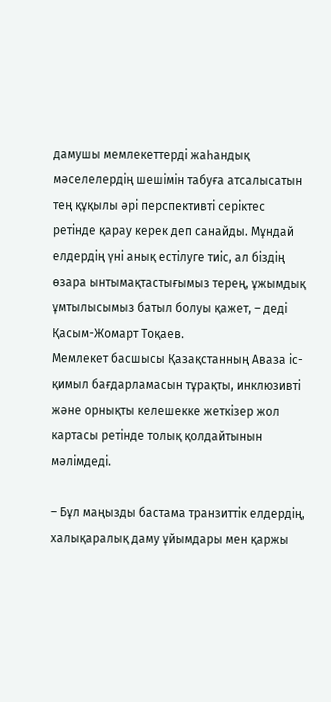дамушы мемлекеттерді жаһандық мәселелердің шешімін табуға атсалысатын тең құқылы әрі перспективті серіктес ретінде қарау керек деп санайды. Мұндай елдердің үні анық естілуге тиіс, ал біздің өзара ынтымақтастығымыз терең, ұжымдық ұмтылысымыз батыл болуы қажет, – деді Қасым-Жомарт Тоқаев.
Мемлекет басшысы Қазақстанның Аваза іс-қимыл бағдарламасын тұрақты, инклюзивті және орнықты келешекке жеткізер жол картасы ретінде толық қолдайтынын мәлімдеді.

– Бұл маңызды бастама транзиттік елдердің, халықаралық даму ұйымдары мен қаржы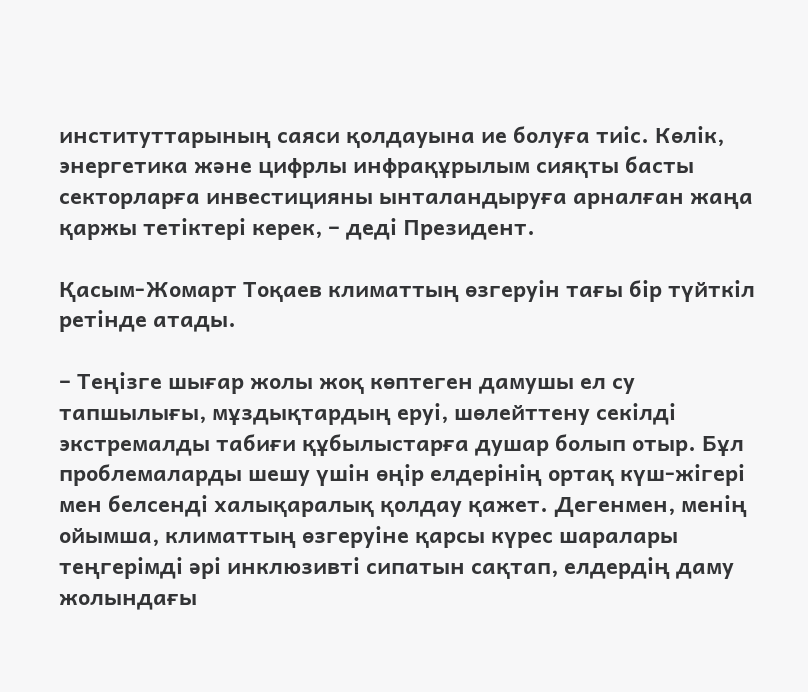институттарының саяси қолдауына ие болуға тиіс. Көлік, энергетика және цифрлы инфрақұрылым сияқты басты секторларға инвестицияны ынталандыруға арналған жаңа қаржы тетіктері керек, – деді Президент.

Қасым-Жомарт Тоқаев климаттың өзгеруін тағы бір түйткіл ретінде атады.

– Теңізге шығар жолы жоқ көптеген дамушы ел су тапшылығы, мұздықтардың еруі, шөлейттену секілді экстремалды табиғи құбылыстарға душар болып отыр. Бұл проблемаларды шешу үшін өңір елдерінің ортақ күш-жігері мен белсенді халықаралық қолдау қажет. Дегенмен, менің ойымша, климаттың өзгеруіне қарсы күрес шаралары теңгерімді әрі инклюзивті сипатын сақтап, елдердің даму жолындағы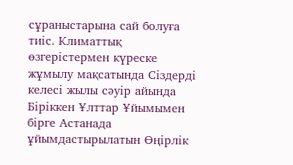сұраныстарына сай болуға тиіс. Климаттық өзгерістермен күреске жұмылу мақсатында Сіздерді келесі жылы сәуір айында Біріккен Ұлттар Ұйымымен бірге Астанада ұйымдастырылатын Өңірлік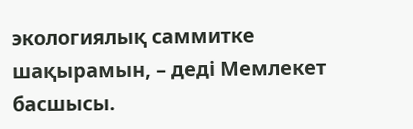экологиялық саммитке шақырамын, – деді Мемлекет басшысы.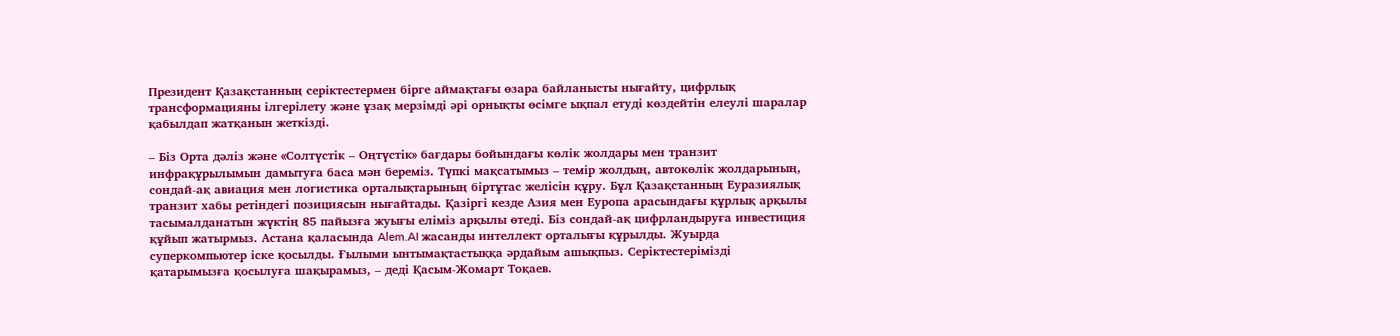Президент Қазақстанның серіктестермен бірге аймақтағы өзара байланысты нығайту, цифрлық трансформацияны ілгерілету және ұзақ мерзімді әрі орнықты өсімге ықпал етуді көздейтін елеулі шаралар қабылдап жатқанын жеткізді.

– Біз Орта дәліз және «Солтүстік – Оңтүстік» бағдары бойындағы көлік жолдары мен транзит инфрақұрылымын дамытуға баса мән береміз. Түпкі мақсатымыз – темір жолдың, автокөлік жолдарының, сондай-ақ авиация мен логистика орталықтарының біртұтас желісін құру. Бұл Қазақстанның Еуразиялық транзит хабы ретіндегі позициясын нығайтады. Қазіргі кезде Азия мен Еуропа арасындағы құрлық арқылы тасымалданатын жүктің 85 пайызға жуығы еліміз арқылы өтеді. Біз сондай-ақ цифрландыруға инвестиция құйып жатырмыз. Астана қаласында Alem.AI жасанды интеллект орталығы құрылды. Жуырда суперкомпьютер іске қосылды. Ғылыми ынтымақтастыққа әрдайым ашықпыз. Серіктестерімізді қатарымызға қосылуға шақырамыз, – деді Қасым-Жомарт Тоқаев.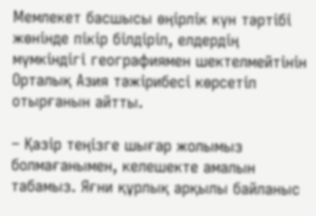Мемлекет басшысы өңірлік күн тәртібі жөнінде пікір білдіріп, елдердің мүмкіндігі географиямен шектелмейтінін Орталық Азия тәжірибесі көрсетіп отырғанын айтты.

– Қазір теңізге шығар жолымыз болмағанымен, келешекте амалын табамыз. Яғни құрлық арқылы байланыс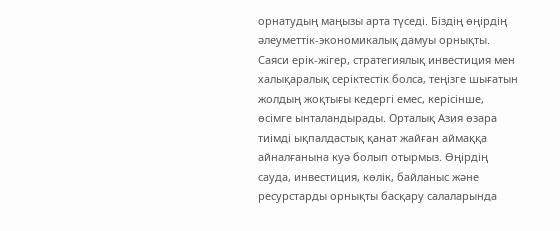орнатудың маңызы арта түседі. Біздің өңірдің әлеуметтік-экономикалық дамуы орнықты. Саяси ерік-жігер, стратегиялық инвестиция мен халықаралық серіктестік болса, теңізге шығатын жолдың жоқтығы кедергі емес, керісінше, өсімге ынталандырады. Орталық Азия өзара тиімді ықпалдастық қанат жайған аймаққа айналғанына куә болып отырмыз. Өңірдің сауда, инвестиция, көлік, байланыс және ресурстарды орнықты басқару салаларында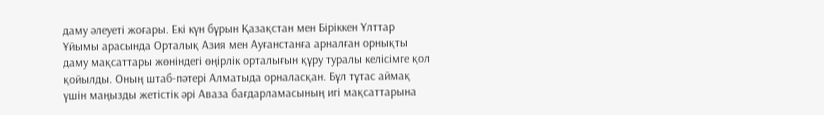даму әлеуеті жоғары. Екі күн бұрын Қазақстан мен Біріккен Ұлттар Ұйымы арасында Орталық Азия мен Ауғанстанға арналған орнықты даму мақсаттары жөніндегі өңірлік орталығын құру туралы келісімге қол қойылды. Оның штаб-пәтері Алматыда орналасқан. Бұл тұтас аймақ үшін маңызды жетістік әрі Аваза бағдарламасының игі мақсаттарына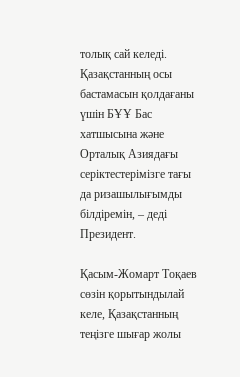толық сай келеді. Қазақстанның осы бастамасын қолдағаны үшін БҰҰ Бас хатшысына және Орталық Азиядағы серіктестерімізге тағы да ризашылығымды білдіремін, – деді Президент.

Қасым-Жомарт Тоқаев сөзін қорытындылай келе, Қазақстанның теңізге шығар жолы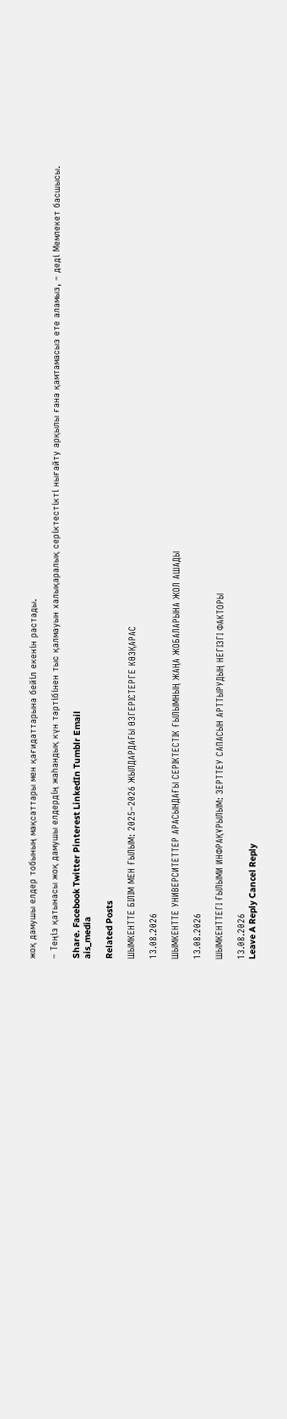жоқ дамушы елдер тобының мақсаттары мен қағидаттарына бейіл екенін растады.

– Теңіз қатынасы жоқ дамушы елдердің жаһандық күн тәртібінен тыс қалмауын халықаралық серіктестікті нығайту арқылы ғана қамтамасыз ете аламыз, – деді Мемлекет басшысы.

Share. Facebook Twitter Pinterest LinkedIn Tumblr Email
ais_media

Related Posts

ШЫМКЕНТТЕ БІЛІМ МЕН ҒЫЛЫМ: 2025–2026 ЖЫЛДАРДАҒЫ ӨЗГЕРІСТЕРГЕ КӨЗҚАРАС

13.08.2026

ШЫМКЕНТТЕ УНИВЕРСИТЕТТЕР АРАСЫНДАҒЫ СЕРІКТЕСТІК ҒЫЛЫМНЫҢ ЖАҢА ЖОБАЛАРЫНА ЖОЛ АШАДЫ

13.08.2026

ШЫМКЕНТТЕГІ ҒЫЛЫМИ ИНФРАҚҰРЫЛЫМ: ЗЕРТТЕУ САПАСЫН АРТТЫРУДЫҢ НЕГІЗГІ ФАКТОРЫ

13.08.2026
Leave A Reply Cancel Reply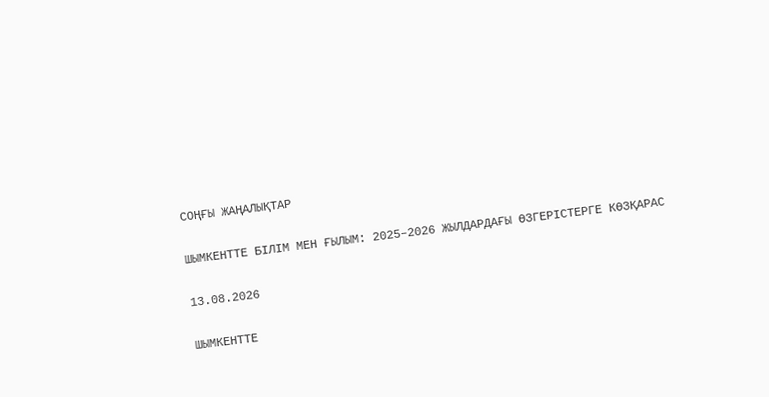СОҢҒЫ ЖАҢАЛЫҚТАР

ШЫМКЕНТТЕ БІЛІМ МЕН ҒЫЛЫМ: 2025–2026 ЖЫЛДАРДАҒЫ ӨЗГЕРІСТЕРГЕ КӨЗҚАРАС

13.08.2026

ШЫМКЕНТТЕ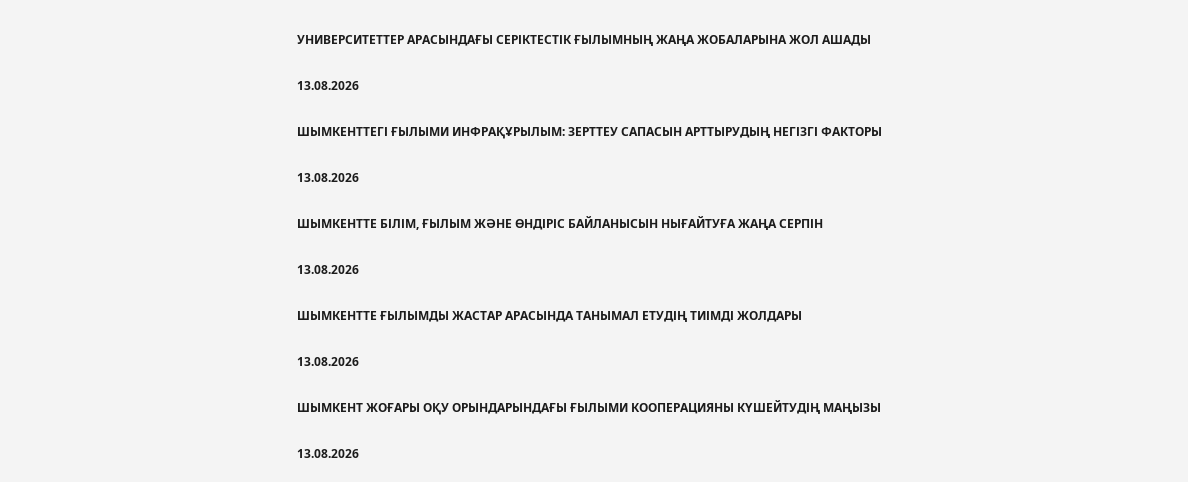УНИВЕРСИТЕТТЕР АРАСЫНДАҒЫ СЕРІКТЕСТІК ҒЫЛЫМНЫҢ ЖАҢА ЖОБАЛАРЫНА ЖОЛ АШАДЫ

13.08.2026

ШЫМКЕНТТЕГІ ҒЫЛЫМИ ИНФРАҚҰРЫЛЫМ: ЗЕРТТЕУ САПАСЫН АРТТЫРУДЫҢ НЕГІЗГІ ФАКТОРЫ

13.08.2026

ШЫМКЕНТТЕ БІЛІМ, ҒЫЛЫМ ЖӘНЕ ӨНДІРІС БАЙЛАНЫСЫН НЫҒАЙТУҒА ЖАҢА СЕРПІН

13.08.2026

ШЫМКЕНТТЕ ҒЫЛЫМДЫ ЖАСТАР АРАСЫНДА ТАНЫМАЛ ЕТУДІҢ ТИІМДІ ЖОЛДАРЫ

13.08.2026

ШЫМКЕНТ ЖОҒАРЫ ОҚУ ОРЫНДАРЫНДАҒЫ ҒЫЛЫМИ КООПЕРАЦИЯНЫ КҮШЕЙТУДІҢ МАҢЫЗЫ

13.08.2026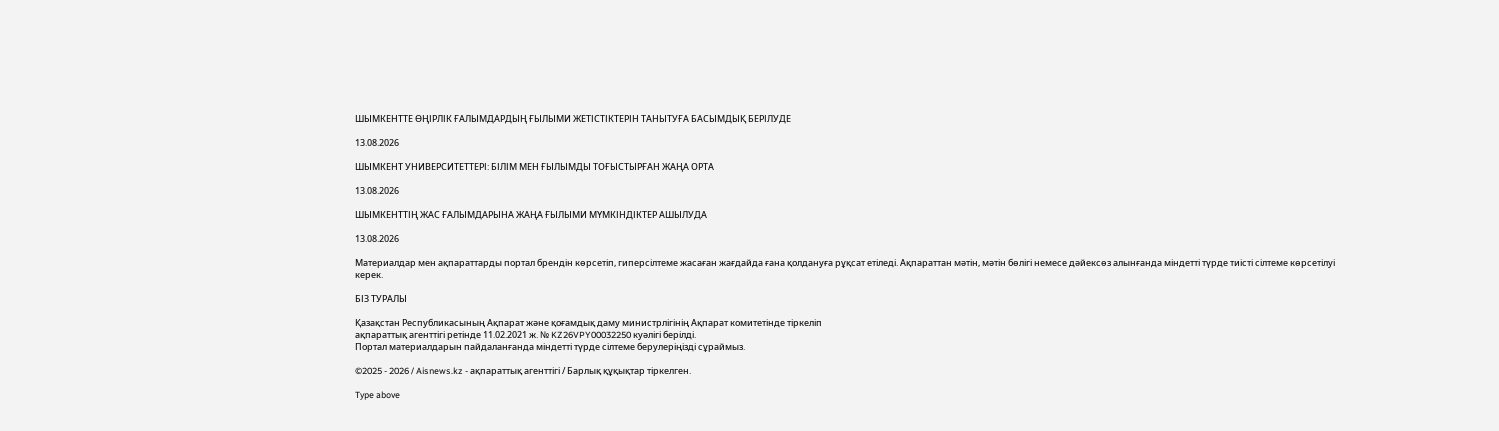ШЫМКЕНТТЕ ӨҢІРЛІК ҒАЛЫМДАРДЫҢ ҒЫЛЫМИ ЖЕТІСТІКТЕРІН ТАНЫТУҒА БАСЫМДЫҚ БЕРІЛУДЕ

13.08.2026

ШЫМКЕНТ УНИВЕРСИТЕТТЕРІ: БІЛІМ МЕН ҒЫЛЫМДЫ ТОҒЫСТЫРҒАН ЖАҢА ОРТА

13.08.2026

ШЫМКЕНТТІҢ ЖАС ҒАЛЫМДАРЫНА ЖАҢА ҒЫЛЫМИ МҮМКІНДІКТЕР АШЫЛУДА

13.08.2026

Материалдар мен ақпараттарды портал брендін көрсетіп, гиперсілтеме жасаған жағдайда ғана қолдануға рұқсат етіледі. Ақпараттан мәтін, мәтін бөлігі немесе дәйексөз алынғанда міндетті түрде тиісті сілтеме көрсетілуі керек.

БІЗ ТУРАЛЫ

Қазақстан Республикасының Ақпарат және қоғамдық даму министрлігінің Ақпарат комитетінде тіркеліп
ақпараттық агенттігі ретінде 11.02.2021 ж. № KZ26VPY00032250 куәлігі берілді.
Портал материалдарын пайдаланғанда міндетті түрде сілтеме берулеріңізді сұраймыз.

©2025 - 2026 / Aisnews.kz - ақпараттық агенттігі / Барлық құқықтар тіркелген.

Type above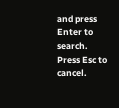and press Enter to search. Press Esc to cancel.